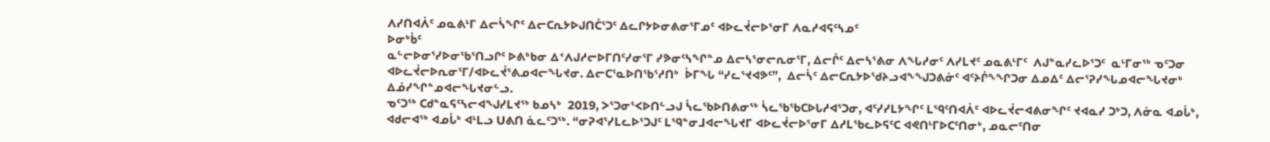ᐱᓯᑎᐊᐲᑦ ᓄᓇᕕᒻᒥ ᐃᓕᓵᖏᑦ ᐃᓕᑕᕆᔭᐅᒍᑎᑖᕐᑐᑦ ᐃᓚᒋᔭᐅᓂᕕᓂᕐᒥᓄᑦ ᐊᐅᓚᔫᓕᐅᕐᓂᒥ ᐱᓇᓱᐊᕋᑦᓴᓄᑦ
ᐅᓂᒃᑳᑦ
ᓇᓪᓕᐅᓂᕐᓯᐅᓂᖃᕐᑎᓗᒋᑦ ᐅᕕᒃᑲᓂ ᐃᑉᐱᒍᓱᓕᐅᒥᑎᑦᓯᓂᕐᒥ ᓯᕗᓂᑦᓴᖏᓐᓄ ᐃᓕᓴᕐᓂᓕᕆᓂᕐᒥ, ᐃᓕᒌᑦ ᐃᓕᓴᕐᕕᓂ ᐱᖓᓱᓂᑦ ᐱᓯᒪᔪᑦ ᓄᓇᕕᒻᒥᑦ  ᐱᒍᓐᓇᓯᓚᐅᕐᑐᑦ  ᓇᒻᒥᓂᖅ ᓀᑦᑐᓂ ᐊᐅᓚᔫᓕᐅᕆᓂᕐᒥ/ᐊᐅᓚᔫᕐᕕᓄᐊᓕᖓᔪᓂ. ᐃᓕᑕᕐᓇᐅᑎᖃᕐᓱᑎᒃ  ᐆᒥᖓ “ᓯᓚᕐᔪᐊᕗᑦ”,  ᐃᓕᓵᑦ ᐃᓕᑕᕆᔭᐅᖁᔨᓗᐊᖕᖑᑐᕕᓃᑦ ᐊᑦᔨᒌᖕᖏᑐᓂ ᐃᓄᐃᑦ ᐃᓕᕐᕈᓯᖓᓄᐊᓕᖓᔪᓂᒃ ᐃᓅᓯᖏᓐᓄᐊᓕᖓᔪᓂᓪᓗ.
ᓀᑦᑐᖅ ᑕᑯᓐᓇᕋᑦᓴᓕᐊᖑᓯᒪᔪᖅ ᑲᓄᓴᒃ  2019, ᐳᕐᑐᓂᕐᐸᐅᑎᓪᓗᒍ ᓵᓚᖃᐅᑎᕕᓂᖅ ᓵᓚᖃᖃᑕᐅᒐᓱᐊᕐᑐᓂ, ᐊᑦᓯᓯᒪᔭᖏᑦ ᒪᙯᑦᑎᐊᐲᑦ ᐊᐅᓚᔫᓕᐊᕕᓂᖏᑦ ᔪᐊᓇᓯ ᑐᒃᑐ, ᐱᓃᓇ ᐊᓄᒑᒃ, ᐊᑯᓕᐊᖅ ᐊᓄᒑᒃ ᐊᒻᒪᓗ ᑌᕕᑎ ᓈᓚᑦᑐᖅ. “ᓂᕈᐊᕐᓯᒪᓚᐅᕐᑐᒍᑦ ᒪᙯᓐᓂᒧᐊᓕᖓᔪᒥ ᐊᐅᓚᔫᓕᐅᕐᓂᒥ ᐃᓱᒪᖃᓚᐅᕋᑦᑕ ᐊᕙᑎᒻᒥᐅᑕᑦᑎᓂᒃ, ᓄᓇᓕᑦᑎᓂ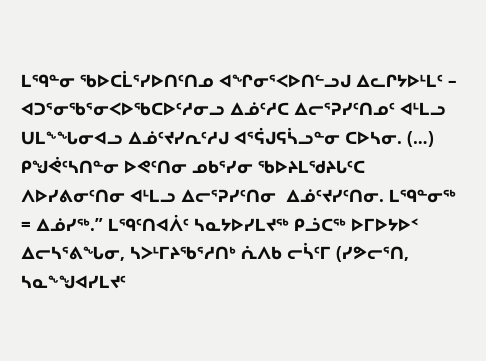ᒪᙯᓐᓂ ᖃᐅᑕᒫᕐᓯᐅᑎᑦᑎᓄ ᐊᖏᓂᕐᐸᐅᑎᓪᓗᒍ ᐃᓚᒋᔭᐅᒻᒪᑦ – ᐊᑐᕐᓂᖃᕐᓂᐸᐅᖃᑕᐅᑦᓱᓂᓗ ᐃᓅᑦᓱᑕ ᐃᓕᕐᕈᓯᑦᑎᓄᑦ ᐊᒻᒪᓗ ᑌᒪᖕᖓᓂᐊᓗ ᐃᓅᑦᔪᓯᕆᑦᓱᒍ ᐊᕐᕌᒍᕋᓵᓗᓐᓂ ᑕᐅᓴᓂ. (…) ᑭᖑᕚᑦᓴᑎᓐᓂ ᐅᕙᑦᑎᓂ ᓄᑲᕐᓯᓂ ᖃᐅᔨᒪᖁᔨᒐᑦᑕ ᐱᐅᓯᕕᓂᑦᑎᓂ ᐊᒻᒪᓗ ᐃᓕᕐᕈᓯᑦᑎᓂ  ᐃᓅᑦᔪᓯᑦᑎᓂ. ᒪᙯᓐᓂᖅ = ᐃᓅᓯᖅ.” ᒪᙯᑦᑎᐊᐲᑦ ᓴᓇᔭᐅᓯᒪᔪᖅ ᑭᓘᑕᖅ ᐅᒥᐅᔭᐅᑉ ᐃᓕᓴᕐᕕᖓᓂ, ᓴᐳᒻᒥᔨᖃᕐᓱᑎᒃ ᕇᐱᑲ ᓕᓵᑦᒥ (ᓯᕗᓕᕐᑎ, ᓴᓇᖕᖑᐊᓯᒪᔪᑦ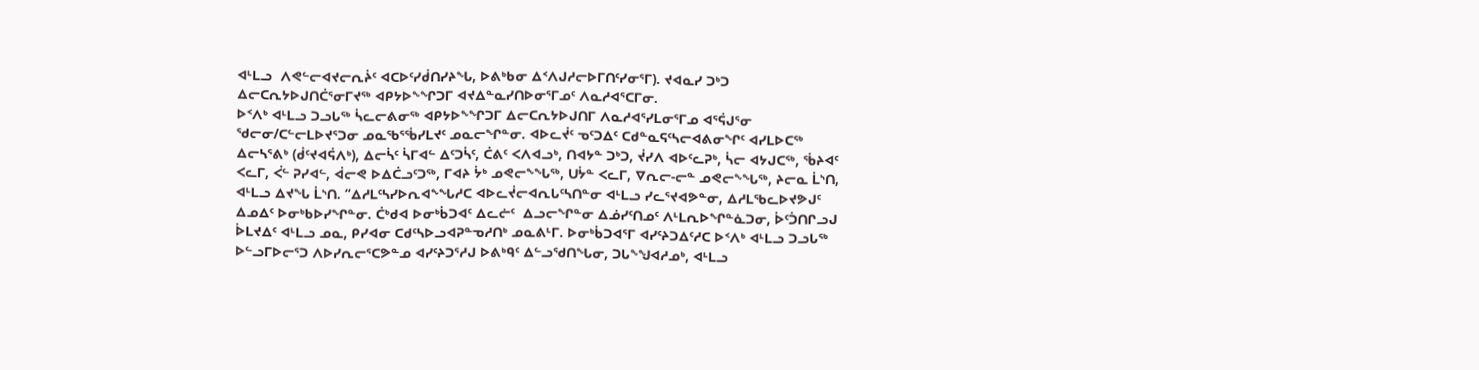ᐊᒻᒪᓗ  ᐱᕙᓪᓕᐊᔪᓕᕆᔩᑦ ᐊᑕᐅᑦᓯᑰᑎᓯᔨᖓ, ᐅᕕᒃᑲᓂ ᐃᑉᐱᒍᓱᓕᐅᒥᑎᑦᓯᓂᕐᒥ). ᔪᐊᓇᓯ ᑐᒃᑐ ᐃᓕᑕᕆᔭᐅᒍᑎᑖᕐᓂᒥᔪᖅ ᐊᑭᔭᐅᖕᖏᑐᒥ ᐊᔪᐃᓐᓇᓯᑎᐅᓂᕐᒥᓄᑦ ᐱᓇᓱᐊᕐᑕᒥᓂ.
ᐅᑉᐱᒃ ᐊᒻᒪᓗ ᑐᓗᒐᖅ ᓵᓚᓕᕕᓂᖅ ᐊᑭᔭᐅᖕᖏᑐᒥ ᐃᓕᑕᕆᔭᐅᒍᑎᒥ ᐱᓇᓱᐊᕐᓯᒪᓂᕐᒥᓄ ᐊᕐᕌᒍᕐᓂ ᖁᓕᓂ/ᑕᓪᓕᒪᐅᔪᕐᑐᓂ ᓄᓇᖃᕐᖄᓯᒪᔪᑦ ᓄᓇᓕᖏᓐᓂ. ᐊᐅᓚᔫᑦ ᓀᑦᑐᐃᑦ ᑕᑯᓐᓇᕋᑦᓴᓕᐊᕕᓂᖏᑦ ᐊᓯᒪᐅᑕᖅ ᐃᓕᓴᕐᕕᒃ (ᑰᑦᔪᐊᕌᐱᒃ), ᐃᓕᓵᑦ ᓵᒥᐊᓪ ᐃᑦᑐᓵᑦ, ᑖᕕᑦ ᐸᐱᐊᓗᒃ, ᑎᐊᔭᓐ ᑐᒃᑐ, ᔫᓯᐱ ᐊᐅᑦᓚᕈᒃ, ᓵᓕ ᐊᔭᒍᑕᖅ, ᖄᔨᐊᑦ ᐸᓚᒥ, ᐹᓪ ᕈᓯᐊᓪ, ᐋᓕᕙ ᐅᐃᑖᓗᑦᑐᖅ, ᒥᐊᔨ ᔮᒃ ᓄᕙᓕᖕᖓᖅ, ᑌᔮᓐ ᐸᓚᒥ, ᐁᕆᓕ-ᓕᓐ ᓄᕙᓕᖕᖓᖅ, ᔨᓕᓇ ᒫᔅᑎ, ᐊᒻᒪᓗ ᐃᔪᖓ ᒫᔅᑎ. “ᐃᓱᒪᑦᓴᓯᐅᕆᐊᖕᖓᓱᑕ ᐊᐅᓚᔫᓕᐊᕆᒐᑦᓴᑎᓐᓂ ᐊᒻᒪᓗ ᓯᓚᕐᔪᐊᕗᓐᓂ, ᐃᓱᒪᖃᓚᐅᔪᕗᒍᑦ ᐃᓄᐃᑦ ᐅᓂᒃᑲᐅᓯᖏᓐᓂ. ᑖᒃᑯᐊ ᐅᓂᒃᑳᑐᐊᑦ ᐃᓚᓖᑦ  ᐃᓗᓕᖏᓐᓂ ᐃᓅᓯᑦᑎᓄᑦ ᐱᒻᒪᕆᐅᖏᓐᓈᑐᓂ, ᐆᑦᑑᑎᒋᓗᒍ ᐆᒪᔪᐃᑦ ᐊᒻᒪᓗ ᓄᓇ, ᑭᓯᐊᓂ ᑕᑯᑦᓴᐅᓗᐊᕈᓐᓀᓱᑎᒃ ᓄᓇᕕᒻᒥ. ᐅᓂᒃᑳᑐᐊᕐᒥ ᐊᓯᑦᔨᑐᐃᑦᓱᑕ ᐅᑉᐱᒃ ᐊᒻᒪᓗ ᑐᓗᒐᖅ ᐅᓪᓗᒥᐅᓕᕐᑐ ᐱᐅᓯᕆᓕᕐᑕᕗᓐᓄ ᐊᓯᑦᔨᑐᕐᓱᒍ ᐅᕕᒃᑫᑦ ᐃᓪᓗᖁᑎᖓᓂ, ᑐᒐᖕᖑᐊᓱᓄᒃ, ᐊᒻᒪᓗ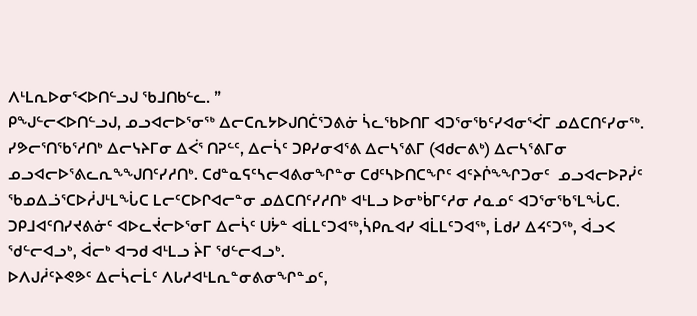ᐱᒻᒪᕆᐅᓂᕐᐸᐅᑎᓪᓗᒍ ᖃᒧᑎᑲᓪᓚ. ”
ᑭᖑᓪᓕᐸᐅᑎᓪᓗᒍ, ᓄᓗᐊᓕᐅᕐᓂᖅ ᐃᓕᑕᕆᔭᐅᒍᑎᑖᕐᑐᕕᓃ ᓵᓚᖃᐅᑎᒥ ᐊᑐᕐᓂᖃᑦᓯᐊᓂᕐᐹᒥ ᓄᐃᑕᑎᑦᓯᓂᖅ. ᓯᕗᓕᕐᑎᖃᕐᓱᑎᒃ ᐃᓕᓭᔨᒥᓂ ᐃᐹᕐ ᑎᕈᓪᑦ, ᐃᓕᓵᑦ ᑐᑭᓯᓂᐊᕐᕕ ᐃᓕᓴᕐᕕᒥ (ᐊᑯᓕᕕᒃ) ᐃᓕᓴᕐᕕᒥᓂ ᓄᓗᐊᓕᐅᕐᕕᓚᕆᖕᖑᑎᑦᓯᓱᑎᒃ. ᑕᑯᓐᓇᕋᑦᓴᓕᐊᕕᓂᖏᓐᓂ ᑕᑯᑦᓴᐅᑎᑕᖏᑦ ᐊᑦᔨᒌᖕᖏᑐᓂᑦ  ᓄᓗᐊᓕᐅᕈᓰᑦ ᖃᓄᐃᓘᕐᑕᐅᓲᒍᒻᒪᖔᑕ ᒪᓕᑦᑕᐅᒋᐊᓕᓐᓂ ᓄᐃᑕᑎᑦᓯᓱᑎᒃ ᐊᒻᒪᓗ ᐅᓂᒃᑳᒥᑦᓱᓂ ᓱᓇᓄᑦ ᐊᑐᕐᓂᖃᕐᒪᖔᑕ. ᑐᑭᒧᐊᑦᑎᓯᔪᕕᓃᑦ ᐊᐅᓚᔫᓕᐅᕐᓂᒥ ᐃᓕᓵᑦ ᑌᔮᓐ ᐊᒫᒪᑦᑐᐊᖅ,ᓵᑭᕆᐊᓯ ᐊᒫᒪᑦᑐᐊᖅ, ᒫᑯᓯ ᐃᔦᑦᑐᖅ, ᐋᓗᐸ ᖁᓪᓕᐊᓗᒃ, ᐋᓕᒃ ᐊᓓᑯ ᐊᒻᒪᓗ ᔩᒥ ᖁᓪᓕᐊᓗᒃ.
ᐅᐱᒍᓲᑦᔨᕙᕗᑦ ᐃᓕᓵᓕᒫᑦ ᐱᒐᓱᐊᒻᒪᕆᓐᓂᕕᓂᖏᓐᓄᑦ,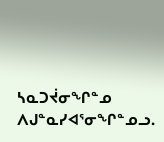ᓴᓇᑐᔫᓂᖏᓐᓄ ᐱᒍᓐᓇᓯᐊᕐᓂᖏᓐᓄᓗ.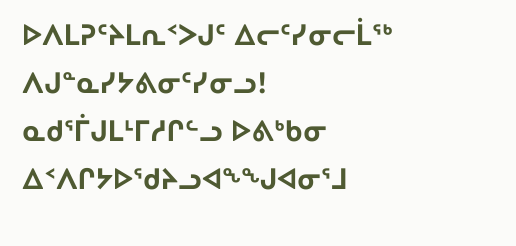ᐅᐱᒪᕈᑦᔨᒪᕆᑉᐳᒍᑦ ᐃᓕᑦᓯᓂᓕᒫᖅ ᐱᒍᓐᓇᓯᔭᕕᓂᑦᓯᓂᓗ! ᓇᑯᕐᒦᒍᒪᒻᒥᓱᒋᓪᓗ ᐅᕕᒃᑲᓂ ᐃᑉᐱᒋᔭᐅᖁᔨᓗᐊᖕᖑᐊᓂᕐᒧ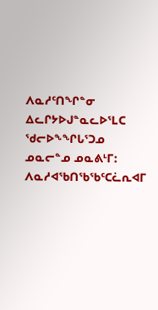ᐱᓇᓱᑦᑎᖏᓐᓂ ᐃᓚᒋᔭᐅᒍᓐᓇᓚᐅᕐᒪᑕ ᖁᓕᐅᖕᖏᒐᕐᑐᓄ ᓄᓇᓕᓐᓄ ᓄᓇᕕᒻᒥ: ᐱᓇᓱᐊᖃᑎᖃᖃᑦᑕᓛᕆᐊᒥ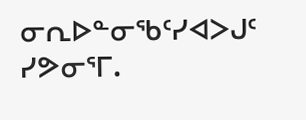ᓂᕆᐅᓐᓂᖃᑦᓯᐊᐳᒍᑦ ᓯᕗᓂᕐᒥ.